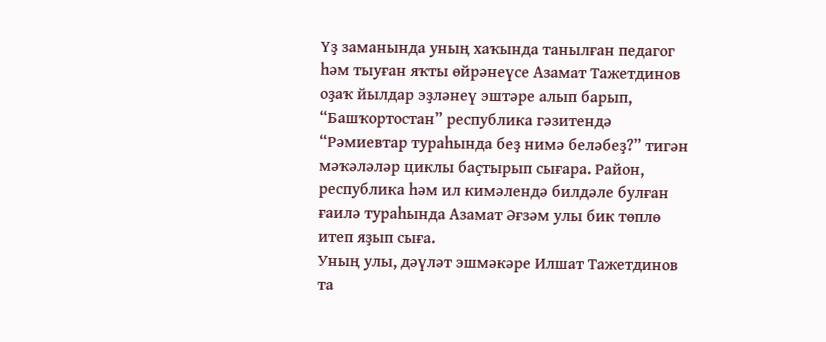Үҙ заманында уның хаҡында танылған педагог һәм тыуған яҡты өйрәнеүсе Азамат Тажетдинов оҙаҡ йылдар эҙләнеү эштәре алып барып, “Башҡортостан” республика гәзитендә “Рәмиевтар тураһында беҙ нимә беләбеҙ?” тигән мәҡәләләр циклы баҫтырып сығара. Район, республика һәм ил кимәлендә билдәле булған ғаилә тураһында Азамат Әғзәм улы бик төплө итеп яҙып сыға.
Уның улы, дәүләт эшмәкәре Илшат Тажетдинов та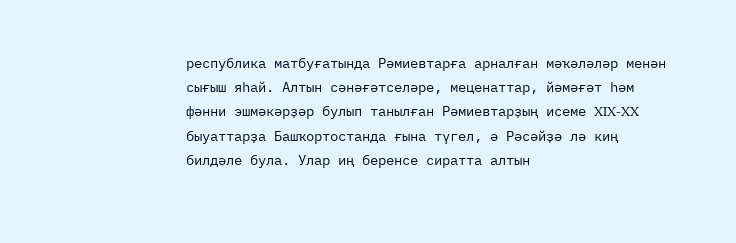республика матбуғатында Рәмиевтарға арналған мәҡәләләр менән сығыш яһай. Алтын сәнәғәтселәре, меценаттар, йәмәғәт һәм фәнни эшмәкәрҙәр булып танылған Рәмиевтарҙың исеме XIX-XX быуаттарҙа Башҡортостанда ғына түгел, ә Рәсәйҙә лә киң билдәле була. Улар иң беренсе сиратта алтын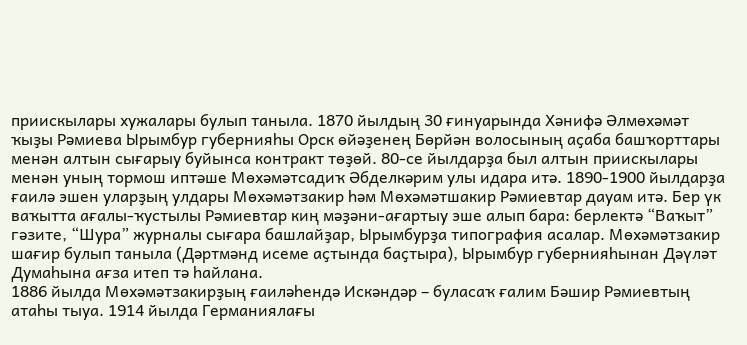приискылары хужалары булып таныла. 1870 йылдың 30 ғинуарында Хәнифә Әлмөхәмәт ҡыҙы Рәмиева Ырымбур губернияһы Орск өйәҙенең Бөрйән волосының аҫаба башҡорттары менән алтын сығарыу буйынса контракт төҙөй. 80-се йылдарҙа был алтын приискылары менән уның тормош иптәше Мөхәмәтсадиҡ Әбделкәрим улы идара итә. 1890-1900 йылдарҙа ғаилә эшен уларҙың улдары Мөхәмәтзакир һәм Мөхәмәтшакир Рәмиевтар дауам итә. Бер үк ваҡытта ағалы-ҡустылы Рәмиевтар киң мәҙәни-ағартыу эше алып бара: берлектә “Ваҡыт” гәзите, “Шура” журналы сығара башлайҙар, Ырымбурҙа типография асалар. Мөхәмәтзакир шағир булып таныла (Дәртмәнд исеме аҫтында баҫтыра), Ырымбур губернияһынан Дәүләт Думаһына ағза итеп тә һайлана.
1886 йылда Мөхәмәтзакирҙың ғаиләһендә Искәндәр – буласаҡ ғалим Бәшир Рәмиевтың атаһы тыуа. 1914 йылда Германиялағы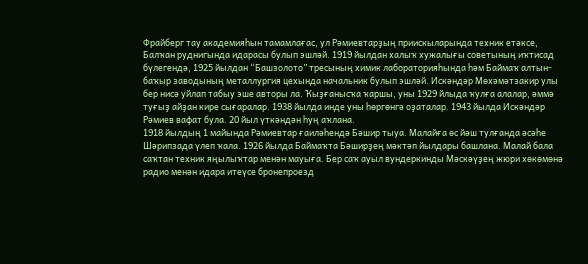Фрайберг тау академияһын тамамлағас, ул Рәмиевтарҙың приискыларында техник етәксе, Балҡан руднигында идарасы булып эшләй. 1919 йылдан халыҡ хужалығы советының иҡтисад бүлегендә, 1925 йылдан “Башзолото” тресының химик лабораторияһында һәм Баймаҡ алтын-баҡыр заводының металлургия цехында начальник булып эшләй. Искәндәр Мөхәмәтзакир улы бер нисә уйлап табыу эше авторы ла. Ҡыҙғанысҡа ҡаршы, уны 1929 йлыда ҡулға алалар, әммә туғыҙ айҙан кире сығаралар. 1938 йылда инде уны һөргөнгә оҙаталар. 1943 йылда Искәндәр Рәмиев вафат була. 20 йыл үткәндән һуң аҡлана.
1918 йылдың 1 майында Рәмиевтар ғаиләһендә Бәшир тыуа. Малайға өс йәш тулғанда әсәһе Шәрипзада үлеп ҡала. 1926 йылда Баймаҡта Бәширҙең мәктәп йылдары башлана. Малай бала саҡтан техник яңылыҡтар менән мауыға. Бер саҡ ауыл вундеркинды Мәскәүҙең жюри хөкөмөнә радио менән идара итеүсе бронепроезд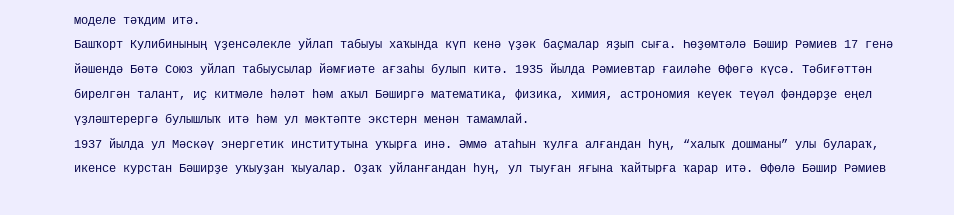моделе тәҡдим итә.
Башҡорт Кулибинының үҙенсәлекле уйлап табыуы хаҡында күп кенә үҙәк баҫмалар яҙып сыға. Һөҙөмтәлә Бәшир Рәмиев 17 генә йәшендә Бөтә Союз уйлап табыусылар йәмғиәте ағзаһы булып китә. 1935 йылда Рәмиевтар ғаиләһе Өфөгә күсә. Тәбиғәттән бирелгән талант, иҫ китмәле һәләт һәм аҡыл Бәширгә математика, физика, химия, астрономия кеүек теүәл фәндәрҙе еңел үҙләштерергә булышлыҡ итә һәм ул мәктәпте экстерн менән тамамлай.
1937 йылда ул Мәскәү энергетик институтына уҡырға инә. Әммә атаһын ҡулға алғандан һуң, “халыҡ дошманы” улы булараҡ, икенсе курстан Бәширҙе уҡыуҙан ҡыуалар. Оҙаҡ уйланғандан һуң, ул тыуған яғына ҡайтырға ҡарар итә. Өфөлә Бәшир Рәмиев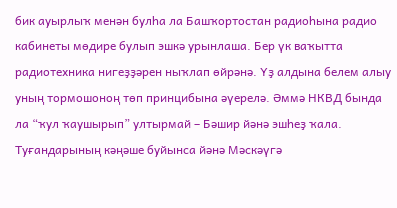бик ауырлыҡ менән булһа ла Башҡортостан радиоһына радио кабинеты мөдире булып эшкә урынлаша. Бер үк ваҡытта радиотехника нигеҙҙәрен ныҡлап өйрәнә. Үҙ алдына белем алыу уның тормошоноң төп принцибына әүерелә. Әммә НКВД бында ла “ҡул ҡаушырып” ултырмай – Бәшир йәнә эшһеҙ ҡала. Туғандарының кәңәше буйынса йәнә Мәскәүгә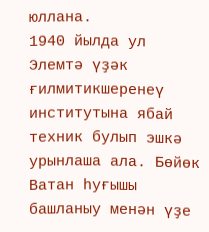юллана.
1940 йылда ул Элемтә үҙәк ғилмитикшеренеү институтына ябай техник булып эшкә урынлаша ала. Бөйөк Ватан һуғышы башланыу менән үҙе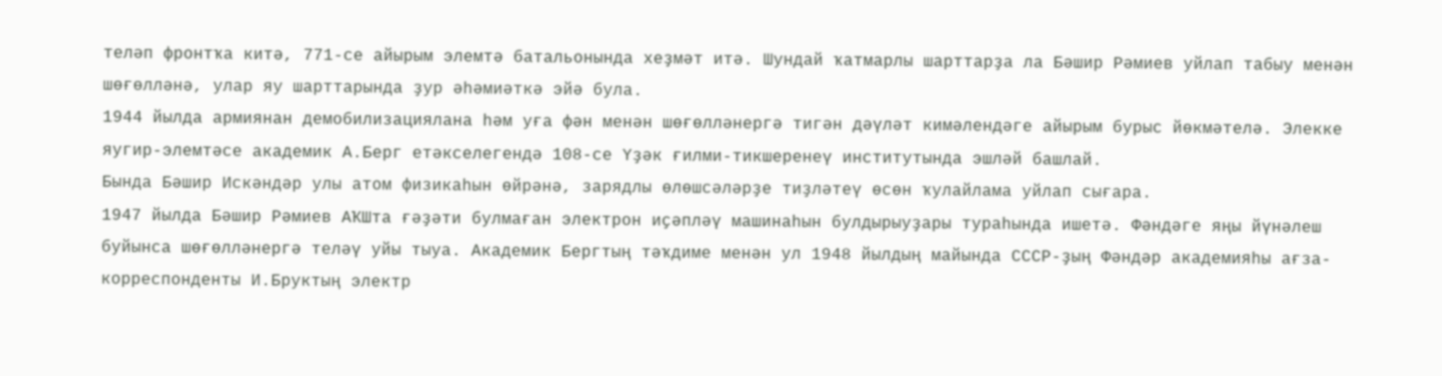теләп фронтҡа китә, 771-се айырым элемтә батальонында хеҙмәт итә. Шундай ҡатмарлы шарттарҙа ла Бәшир Рәмиев уйлап табыу менән шөғөлләнә, улар яу шарттарында ҙур әһәмиәткә эйә була.
1944 йылда армиянан демобилизациялана һәм уға фән менән шөғөлләнергә тигән дәүләт кимәлендәге айырым бурыс йөкмәтелә. Элекке яугир-элемтәсе академик А.Берг етәкселегендә 108-се Үҙәк ғилми-тикшеренеү институтында эшләй башлай.
Бында Бәшир Искәндәр улы атом физикаһын өйрәнә, зарядлы өлөшсәләрҙе тиҙләтеү өсөн ҡулайлама уйлап сығара.
1947 йылда Бәшир Рәмиев АҠШта ғәҙәти булмаған электрон иҫәпләү машинаһын булдырыуҙары тураһында ишетә. Фәндәге яңы йүнәлеш буйынса шөғөлләнергә теләү уйы тыуа. Академик Бергтың тәҡдиме менән ул 1948 йылдың майында СССР-ҙың Фәндәр академияһы ағза-корреспонденты И.Бруктың электр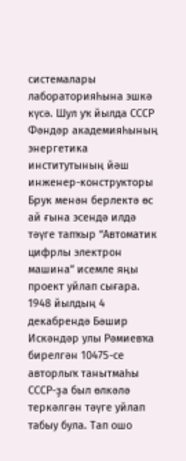системалары лабораторияһына эшкә күсә. Шул уҡ йылда СССР Фәндәр академияһының энергетика институтының йәш инженер-конструкторы Брук менән берлектә өс ай ғына эсендә илдә тәүге тапҡыр “Автоматик цифрлы электрон машина” исемле яңы проект уйлап сығара. 1948 йылдың 4 декабрендә Бәшир Искәндәр улы Рәмиевҡа бирелгән 10475-се авторлыҡ танытмаһы СССР-ҙа был өлкәлә теркәлгән тәүге уйлап табыу була. Тап ошо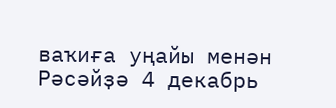ваҡиға уңайы менән Рәсәйҙә 4 декабрь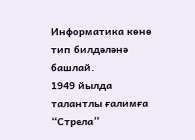Информатика көнө тип билдәләнә башлай.
1949 йылда талантлы ғалимға “Стрела”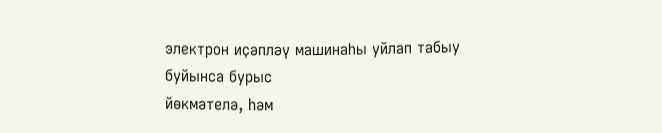электрон иҫәпләү машинаһы уйлап табыу буйынса бурыс
йөкмәтелә, һәм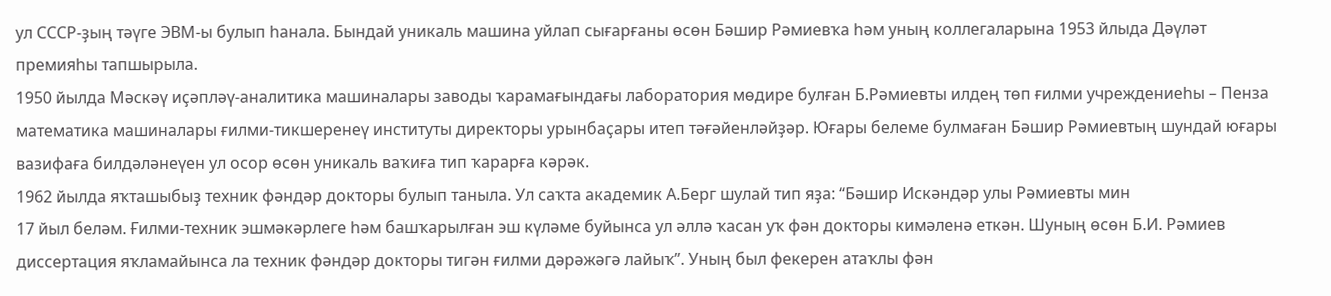ул СССР-ҙың тәүге ЭВМ-ы булып һанала. Бындай уникаль машина уйлап сығарғаны өсөн Бәшир Рәмиевҡа һәм уның коллегаларына 1953 йлыда Дәүләт премияһы тапшырыла.
1950 йылда Мәскәү иҫәпләү-аналитика машиналары заводы ҡарамағындағы лаборатория мөдире булған Б.Рәмиевты илдең төп ғилми учреждениеһы – Пенза математика машиналары ғилми-тикшеренеү институты директоры урынбаҫары итеп тәғәйенләйҙәр. Юғары белеме булмаған Бәшир Рәмиевтың шундай юғары вазифаға билдәләнеүен ул осор өсөн уникаль ваҡиға тип ҡарарға кәрәк.
1962 йылда яҡташыбыҙ техник фәндәр докторы булып таныла. Ул саҡта академик А.Берг шулай тип яҙа: “Бәшир Искәндәр улы Рәмиевты мин
17 йыл беләм. Ғилми-техник эшмәкәрлеге һәм башҡарылған эш күләме буйынса ул әллә ҡасан уҡ фән докторы кимәленә еткән. Шуның өсөн Б.И. Рәмиев диссертация яҡламайынса ла техник фәндәр докторы тигән ғилми дәрәжәгә лайыҡ”. Уның был фекерен атаҡлы фән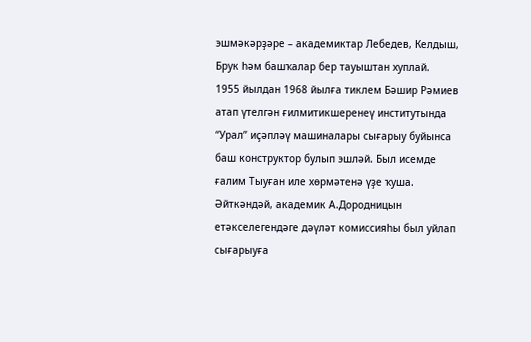эшмәкәрҙәре – академиктар Лебедев, Келдыш, Брук һәм башҡалар бер тауыштан хуплай.
1955 йылдан 1968 йылға тиклем Бәшир Рәмиев атап үтелгән ғилмитикшеренеү институтында “Урал” иҫәпләү машиналары сығарыу буйынса баш конструктор булып эшләй. Был исемде ғалим Тыуған иле хөрмәтенә үҙе ҡуша. Әйткәндәй, академик А.Дородницын етәкселегендәге дәүләт комиссияһы был уйлап сығарыуға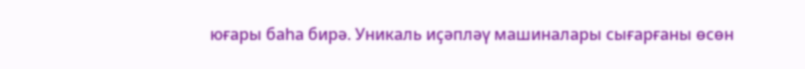юғары баһа бирә. Уникаль иҫәпләү машиналары сығарғаны өсөн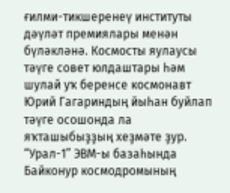ғилми-тикшеренеү институты дәүләт премиялары менән бүләкләнә. Космосты яулаусы тәүге совет юлдаштары һәм шулай уҡ беренсе космонавт Юрий Гагариндың йыһан буйлап тәүге осошонда ла яҡташыбыҙҙың хеҙмәте ҙур. “Урал-1” ЭВМ-ы базаһында Байконур космодромының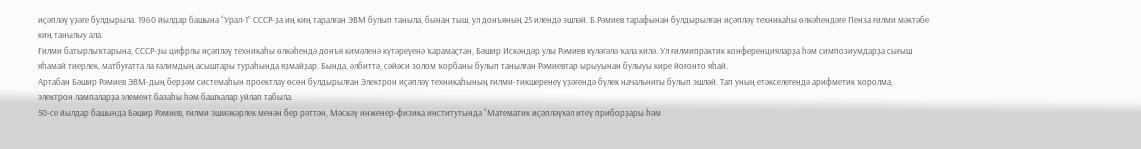иҫәпләү үҙәге булдырыла. 1960 йылдар башына “Урал-1” СССР-ҙа иң киң таралған ЭВМ булып таныла, бынан тыш, ул донъяның 25 илендә эшләй. Б.Рәмиев тарафынан булдырылған иҫәпләү техникаһы өлкәһендәге Пенза ғилми мәктәбе киң танылыу ала.
Ғилми батырлыҡтарына, СССР-ҙы цифрлы иҫәпләү техникаһы өлкәһендә донъя кимәленә күтәреүенә ҡарамаҫтан, Бәшир Искәндәр улы Рәмиев күләгәлә ҡала килә. Ул ғилмипрактик конференцияларҙа һәм симпозиумдарҙа сығыш яһамай тиерлек, матбуғатта ла ғалимдың асыштары тураһында яҙмайҙар. Бында, әлбиттә, сәйәси золом ҡорбаны булып танылған Рәмиевтар ырыуынан булыуы кире йоғонто яһай.
Артабан Бәшир Рәмиев ЭВМ-дың берҙәм системаһын проектлау өсөн булдырылған Электрон иҫәпләү техникаһының ғилми-тикшеренеү үҙәгендә бүлек начальнигы булып эшләй. Тап уның етәкселегендә арифметик ҡоролма, электрон лампаларҙа элемент базаһы һәм башҡалар уйлап табыла.
50-се йылдар башында Бәшир Рәмиев, ғилми эшмәкәрлек менән бер рәттән, Мәскәү инженер-физика институтында “Математик иҫәпләүхәл итеү приборҙары һәм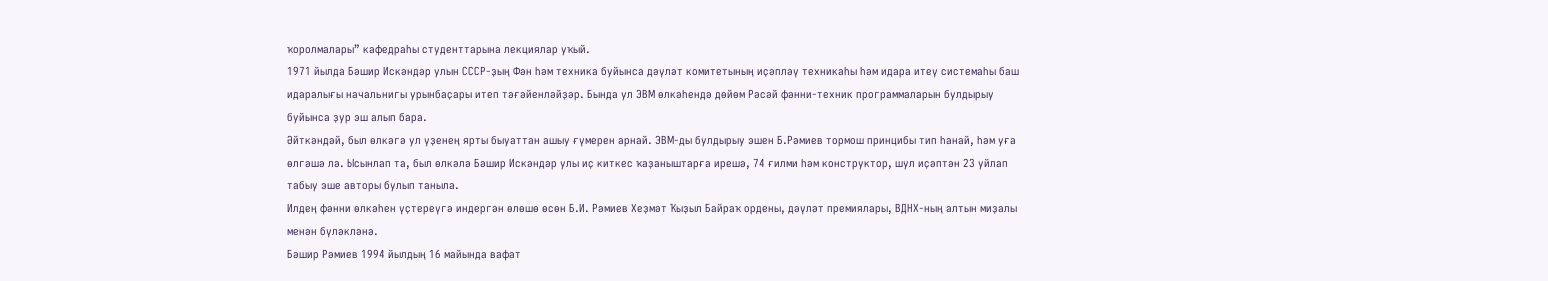ҡоролмалары” кафедраһы студенттарына лекциялар уҡый.
1971 йылда Бәшир Искәндәр улын СССР-ҙың Фән һәм техника буйынса дәүләт комитетының иҫәпләү техникаһы һәм идара итеү системаһы баш идаралығы начальнигы урынбаҫары итеп тәғәйенләйҙәр. Бында ул ЭВМ өлкәһендә дөйөм Рәсәй фәнни-техник программаларын булдырыу буйынса ҙур эш алып бара.
Әйткәндәй, был өлкәгә ул үҙенең ярты быуаттан ашыу ғүмерен арнай. ЭВМ-ды булдырыу эшен Б.Рәмиев тормош принцибы тип һанай, һәм уға өлгәшә лә. Ысынлап та, был өлкәлә Бәшир Искәндәр улы иҫ киткес ҡаҙаныштарға ирешә, 74 ғилми һәм конструктор, шул иҫәптән 23 уйлап табыу эше авторы булып таныла.
Илдең фәнни өлкәһен үҫтереүгә индергән өлөшө өсөн Б.И. Рәмиев Хеҙмәт Ҡыҙыл Байраҡ ордены, дәүләт премиялары, ВДНХ-ның алтын миҙалы менән бүләкләнә.
Бәшир Рәмиев 1994 йылдың 16 майында вафат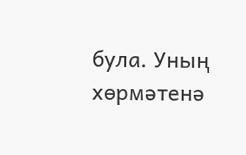була. Уның хөрмәтенә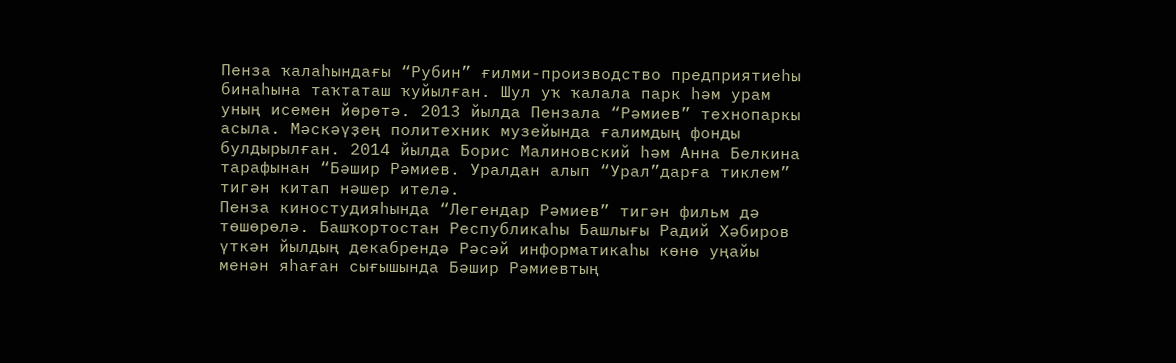Пенза ҡалаһындағы “Рубин” ғилми-производство предприятиеһы бинаһына таҡтаташ ҡуйылған. Шул уҡ ҡалала парк һәм урам уның исемен йөрөтә. 2013 йылда Пензала “Рәмиев” технопаркы асыла. Мәскәүҙең политехник музейында ғалимдың фонды булдырылған. 2014 йылда Борис Малиновский һәм Анна Белкина тарафынан “Бәшир Рәмиев. Уралдан алып “Урал”дарға тиклем” тигән китап нәшер ителә.
Пенза киностудияһында “Легендар Рәмиев” тигән фильм дә төшөрөлә. Башҡортостан Республикаһы Башлығы Радий Хәбиров үткән йылдың декабрендә Рәсәй информатикаһы көнө уңайы менән яһаған сығышында Бәшир Рәмиевтың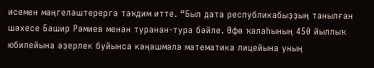исемен мәңгеләштерергә тәҡдим итте. “Был дата республикабыҙҙың танылған шәхесе Бәшир Рәмиев менән туранан-тура бәйле. Өфө ҡалаһының 450 йыллыҡ юбилейына әҙерлек буйынса кәңәшмәлә математика лицейына уның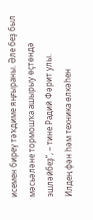исемен биреү тәҡдиме яңғыраны. Әле беҙ был мәсьәләне тормошҡа ашырыу өҫтөндә эшләйбеҙ”, – тине Радий Фәрит улы.
Илдең фән һәм техника өлкәһен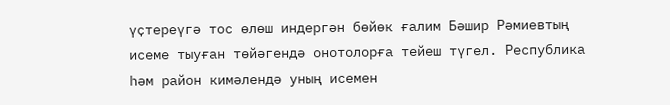үҫтереүгә тос өлөш индергән бөйөк ғалим Бәшир Рәмиевтың исеме тыуған төйәгендә онотолорға тейеш түгел. Республика һәм район кимәлендә уның исемен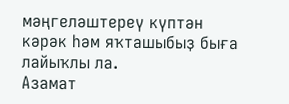мәңгеләштереү күптән кәрәк һәм яҡташыбыҙ быға лайыҡлы ла.
Азамат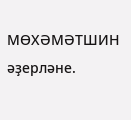МӨХӘМӘТШИН әҙерләне.